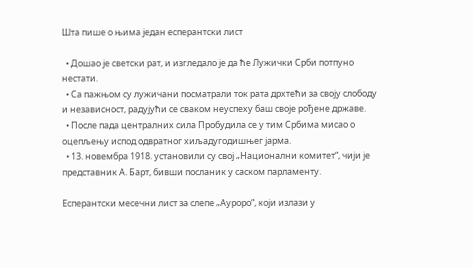Шта пише о њима један есперантски лист

  • Дошао је светски рат, и изгледало је да ће Лужички Срби потпуно нестати.
  • Са пажњом су лужичани посматрали ток рата дрхтећи за своју слободу и независност, радујући се сваком неуспеху баш своје рођене државе.
  • После пада централних сила Пробудила се у тим Србима мисао о оцепљењу испод одвратног хиљадугодишњег јарма.
  • 13. новембра 1918. установили су свој „Национални комитет“, чији је представник А. Барт, бивши посланик у саском парламенту.

Есперантски месечни лист за слепе „Ауроро“, који излази у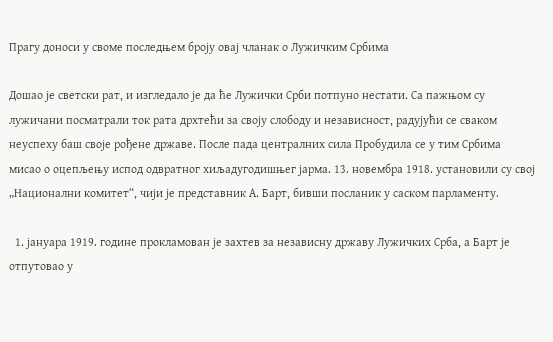Прагу доноси у своме последњем броју овај чланак о Лужичким Србима

Дошао је светски рат, и изгледало је да ће Лужички Срби потпуно нестати. Са пажњом су лужичани посматрали ток рата дрхтећи за своју слободу и независност, радујући се сваком неуспеху баш своје рођене државе. После пада централних сила Пробудила се у тим Србима мисао о оцепљењу испод одвратног хиљадугодишњег јарма. 13. новембра 1918. установили су свој „Национални комитет“, чији је представник А. Барт, бивши посланик у саском парламенту.

  1. јануара 1919. године прокламован је захтев за независну државу Лужичких Срба, а Барт је отпутовао у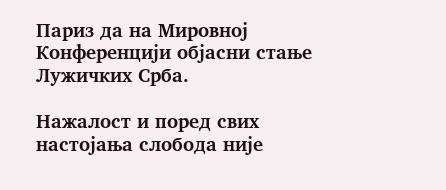Париз да на Мировној Конференцији објасни стање Лужичких Срба.

Нажалост и поред свих настојања слобода није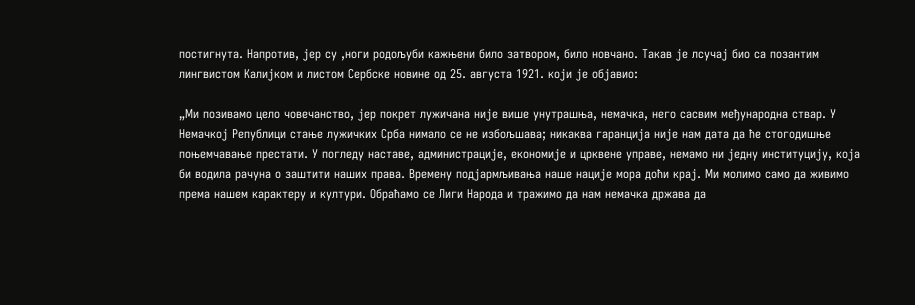постигнута. Напротив, јер су ,ноги родољуби кажњени било затвором, било новчано. Такав је лсучај био са позантим лингвистом Калијком и листом Сербске новине од 25. августа 1921. који је објавио:

„Ми позивамо цело човечанство, јер покрет лужичана није више унутрашња, немачка, него сасвим међународна ствар. У Немачкој Републици стање лужичких Срба нимало се не избољшава; никаква гаранција није нам дата да ће стогодишње поњемчавање престати. У погледу наставе, администрације, економије и црквене управе, немамо ни једну институцију, која би водила рачуна о заштити наших права. Времену подјармљивања наше нације мора доћи крај. Ми молимо само да живимо према нашем карактеру и култури. Обраћамо се Лиги Народа и тражимо да нам немачка држава да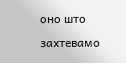оно што захтевамо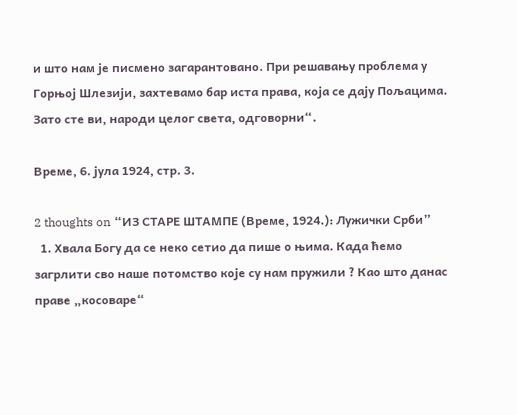и што нам је писмено загарантовано. При решавању проблема у Горњој Шлезији, захтевамо бар иста права, која се дају Пољацима. Зато сте ви, народи целог света, одговорни“.

Време, 6. јула 1924, стр. 3.

2 thoughts on “ИЗ СТАРЕ ШТАМПЕ (Време, 1924.): Лужички Срби”
  1. Хвала Богу да се неко сетио да пише о њима. Када ћемо загрлити сво наше потомство које су нам пружили ? Као што данас праве „косоваре“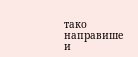тако направише и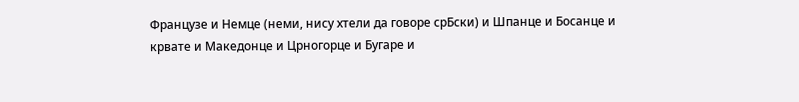Французе и Немце (неми, нису хтели да говоре срБски) и Шпанце и Босанце и крвате и Македонце и Црногорце и Бугаре и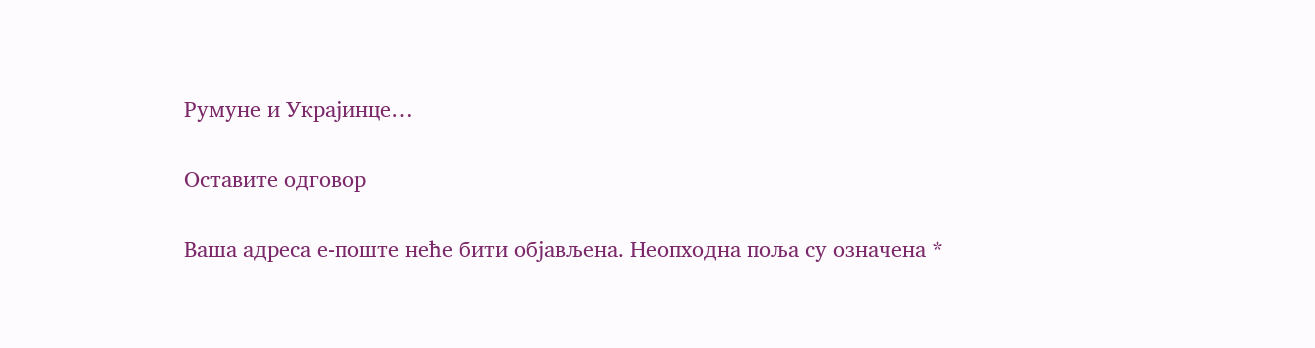Румуне и Украјинце…

Оставите одговор

Ваша адреса е-поште неће бити објављена. Неопходна поља су означена *